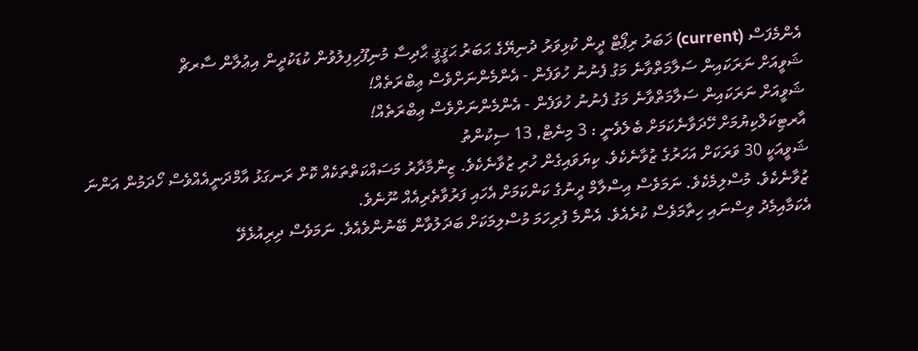އެންމެފަސް (current) ޚަބަރު ރިޕޯޓް ދީން ކުޅިވަރު ދުނިޔޭގެ ޙަބަރު ޙަޤީޤީ ޙާދިސާ މުނިފޫހިފިލުވުން ކުޑަކުދީން އިޢުލާން ސާރޗް
ޝަވީއަށް ނަރަކައިން ސަލާމަތްވާނެ މަގު ފެނުނު ހުވަފެން - އެންމެންނަށްވެސް ޢިބްރަތެއް!
ޝަވީއަށް ނަރަކައިން ސަލާމަތްވާނެ މަގު ފެނުނު ހުވަފެން - އެންމެންނަށްވެސް ޢިބްރަތެއް!
އާރޓިކަލްކިޔުމަށް ހޭދަވާނެކަމަށް ބެލެވެނީ : 3 މިނެޓް, 13 ސިކުންތު
ޝަވީއަކީ 30 ވަރަކަށް އަހަރުގެ ޒުވާނެކެވެ. ކިޔަވައިގެން ހުރި ޒުވާނެކެވެ. ޒިންމާދާރު މަސައްކަތްތަކެއް ކޮށް ރަނގަޅު އާމްދަނީއެއްވެސް ހޯދަމުން އަންނަ ޒުވާނެކެވެ. މުސްލިމެކެވެ. ނަމަވެސް އިސްލާމް ދީނުގެ ކަންކަމަށް އެހައި ފަރުވާތެރިއެއް ނޫނެވެ.
އެކަމާއިމެދު ވިސްނައި ހިތާމަވެސް ކުރެއެވެ. އެންމެ ފުރިހަމަ މުސްލިމަކަށް ބަދަލުވާން ބޭނުންވެއެވެ. ނަމަވެސް ދިރިއުޅެވޭ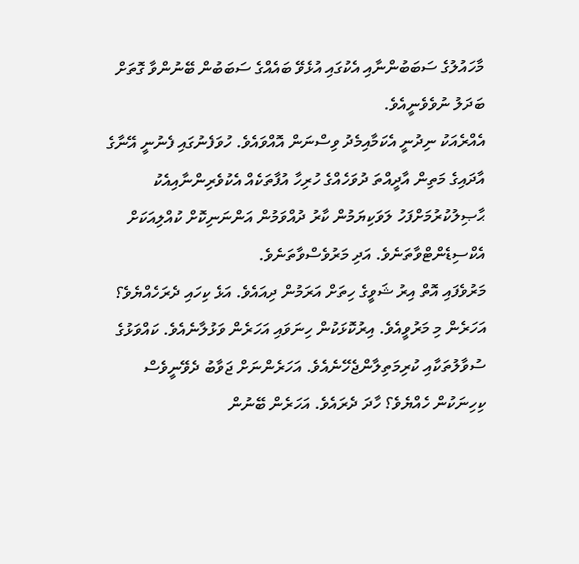މާހައުލުގެ ސަބަބުންނާއި އެކުގައި އުޅެވޭ ބައެއްގެ ސަބަބުން ބޭނުންވާ ގޮތަށް ބަދަލު ނުވެވެނީއެވެ.
އެއްރެއަކު ނިދުނީ އެކަމާއިމެދު ވިސްނަން އޮއްވައެވެ. ހުވަފެނުގައި ފެނުނީ އޭނާގެ އާދައިގެ މަތިން އާދީއްތަ ދުވަހެއްގެ ހުރިހާ އުފާތަކެއް އެކުވެރިންނާއިއެކު ޙާޞިލުކުރުމަށްފަހު ލަވަކިޔަމުން ކާރު ދުއްވަމުން އަންނަނިކޮށް ކުއްލިއަކަށް އެކްސިޑެންޓްވާތަނެވެ. އަދި މަރުވެސްވާތަނެވެ.
މަރުވެފައި އޮތް އިރު ޝަވީގެ ހިތަށް އަރަމުން ދިއައެވެ. އަޅެ ކިހައި ދެރަހެއްޔެވެ؟ އަހަރެން މި މަރުވީއެވެ. އިރުކޮޅަކުން ހިނަވައި އަހަރެން ވަޅުލާނެއެވެ. ކައްވަޅުގެ ސުވާލުތަކާއި ކުރިމަތިލާންޖެހޭނެއެވެ. އަހަރެންނަށް ޖަވާބު ދެވޭނީވެސް ކިހިނަކުން ހެއްޔެވެ؟ ހާދަ ދެރައެވެ. އަހަރެން ބޭނުން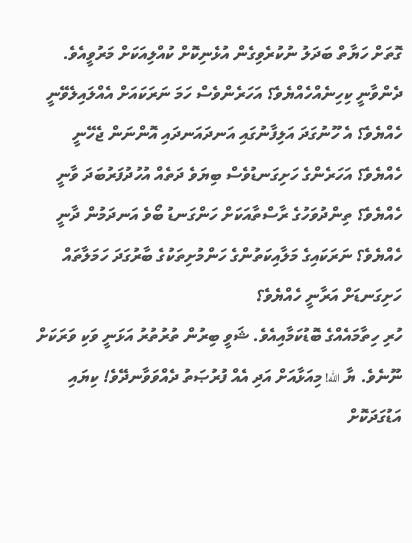ގޮތަށް ހަޔާތް ބަދަލު ނުކުރެވިގެން އުޅެނިކޮށް ކުއްލިއަކަށް މަރުވީއެވެ. ދެންވާނީ ކިހިނެއްހެއްޔެވެ؟ އަހަރެންވެސް ހަމަ ނަރަކައަށް އެއްލައިލެވޭނީ ހެއްޔެވެ؟ އެ ހޫނުގަދަ އަލިފާނުގައި އަނދައަނދައި އޮންނަން ޖެހޭނީ ހެއްޔެވެ؟ އަހަރެންގެ ހަށިގަނޑުވެސް ބިޔަވެ ދަތެއް އުހުދުފަރުބަދަ ވާނީ ހެއްޔެވެ؟ ތިންދުވަހުގެ ރާސްތާއަކަށް ހަންގަނޑު ބޯވެ އަނދަމުން ދާނީ ހެއްޔެވެ؟ ނަރަކައިގެ މަލާއިކަތުންގެ ހަންމުށިތަކުގެ ބާރުގަދަ ހަމަލާތައް ހަށިގަނޑަށް އަރާނީ ހެއްޔެވެ؟
ހުރި ހިތާމައެއްގެ ބޮޑުކަމާއިއެވެ. ޝަވީ ބިރުން ތުރުތުރު އަޅަނީ ވަކި ވަރަކަށް ނޫނެވެ. ޔާ الله! މިއަޅާއަށް އަދި އެއް ފުރުޞަތު ދެއްވަވާނދޭވެ! ކިޔައި އަޑުގަދަކޮށް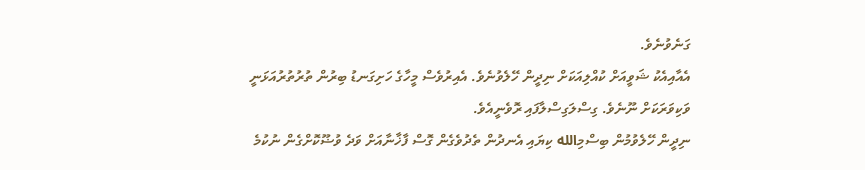ގަނެވުނެވެ.
އެއާއިއެކު ޝަވީއަށް ކުއްލިއަކަށް ނިދީން ހޭލެވުނެވެ. އެއިރުވެސް މީހާގެ ހަށިގަނޑު ބިރުން ތުރުތުރުއަޅަނީ ވަކިވަރަކަށް ނޫނެވެ. ގިސްލަގިސްލާފައި ރޮވެނީއެވެ.
ނިދީން ހޭލެވުމުން ބިސްމިالله ކިޔައި އެނދުން ތެދުވެގެން ގޮސް ފާޚާނާއަށް ވަދެ ވުޟޫކޮށްގެން ނުކުމެ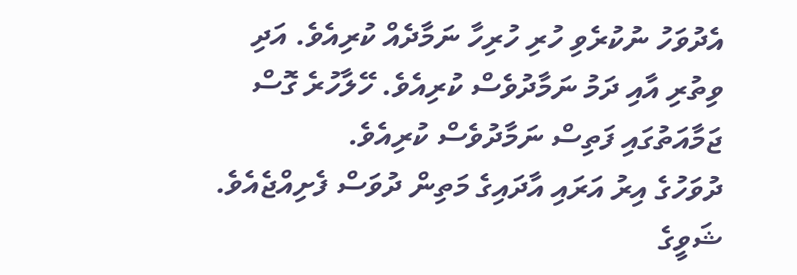އެދުވަހު ނުކުރެވި ހުރި ހުރިހާ ނަމާދެއް ކުރިއެވެ. އަދި ވިތުރި އާއި ދަމު ނަމާދުވެސް ކުރިއެވެ. ހޭލާހުރެ ގޮސް ޖަމާއަތުގައި ފަތިސް ނަމާދުވެސް ކުރިއެވެ.
ދުވަހުގެ އިރު އަރައި އާދައިގެ މަތިން ދުވަސް ފެށިއްޖެއެވެ. ޝަވީގެ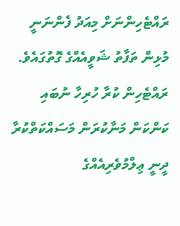ރައްޓެހިންނަށް މިއަދު ފެންނަނީ މުޅިން ތަފާތު ޝަވީއެއްގެ ގޮތުގައެވެ. ރައްޓެހިން ކުރާ ހުރިހާ ނުބައި ކަންކަން މަނާކުރަން މަސައްކަތްކުރާ ދީނީ ޢިލްމުވެރިއެއްގެ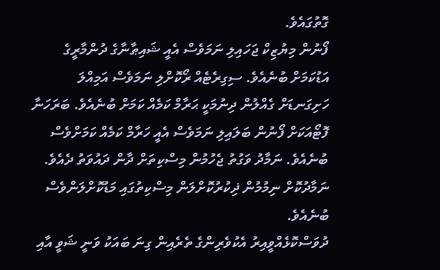ގޮތުގައެވެ.
ފޯނުން މިޔުޒިކް ޖަހައިލި ނަމަވެސް އެއީ ޝައިޠާނާގެ ދުންމާރީގެ އަޑުކަމަށް ބުނެއެވެ. ސިގިރެޓެއް ރޯކޮށްލި ނަމަވެސް އަމިއްލަ ހަށިގަނޑަށް ގެއްލުން ދިނުމަކީ ޙަރާމް ކަމެއް ކަމަށް ބުނެއެވެ. ބަރަހަނާ ފޮޓޯއަކަށް ފޯނުން ބަލައިލި ނަމަވެސް އެއީ ހަރާމް ކަމެއް ކަމަށްވެސް ބުނެއެވެ. ނަމާދު ވަގުތު ޖެހުމުން މިސްކިތަށް ދާން ދައުވަތު ދެއެވެ. ނަމާދުކޮށް ނިމުމުން ޛިކުރުކޮށްލަން މިސްކިތުގައި މަޑުކޮށްލަންވެސް ބުނެއެވެ.
ދުވަސްކޮޅެއްވީއިރު އެކުވެރިންގެ ތެރެއިން ގިނަ ބައަކު ވަނީ ޝަވީ އާއި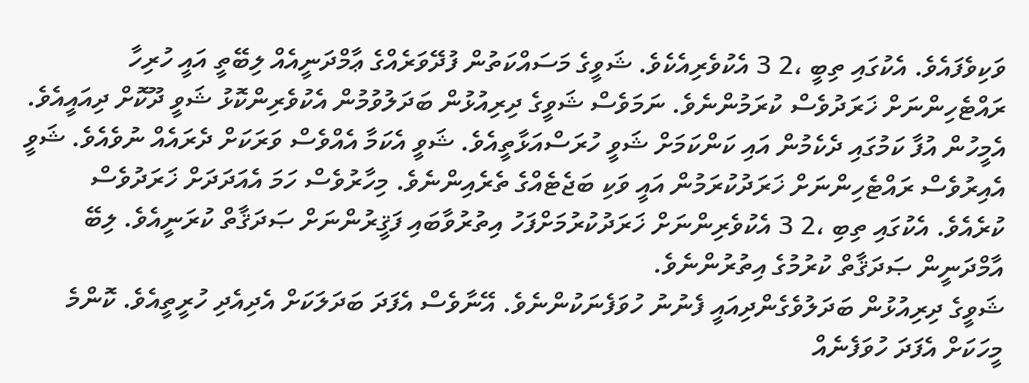ވަކިވެފައެވެ. އެކުގައި ތިބީ ،2 3 އެކުވެރިއެކެވެ. ޝަވީގެ މަސައްކަތުން ފުދޭވަރެއްގެ ޢާމްދަނީއެއް ލިބޭތީ އައީ ހުރިހާ ރައްޓެހިންނަށް ޚަރަދުވެސް ކުރަމުންނެވެ. ނަމަވެސް ޝަވީގެ ދިރިއުޅުން ބަދަލުވުމުން އެކުވެރިންކޮޅު ޝަވީ ދޫކޮށް ދިއައީއެވެ. އެމީހުން އުފާ ކަމުގައި ދެކެމުން އައި ކަންކަމަށް ޝަވީ ހުރަސްއަޅާތީއެވެ. ޝަވީ އެކަމާ އެއްވެސް ވަރަކަށް ދެރައެއް ނުވެއެވެ. ޝަވީ އެއިރުވެސް ރައްޓެހިންނަށް ޚަރަދުކުރަމުން އައީ ވަކި ބަޖެޓެއްގެ ތެރެއިންނެވެ. މިހާރުވެސް ހަމަ އެއަދަދަށް ޚަރަދުވެސް ކުރެއެވެ. އެކުގައި ތިބި ،2 3 އެކުވެރިންނަށް ޚަރަދުކުރުމަށްފަހު އިތުރުވާބައި ފަޤީރުންނަށް ޞަދަޤާތް ކުރަނީއެވެ. ލިބޭ އާމްދަނީން ޞަދަޤާތް ކުރުމުގެ އިތުރުންނެވެ.
ޝަވީގެ ދިރިއުޅުން ބަދަލުވެގެންދިއައީ ފެނުނު ހުވަފެނަކުންނެވެ. އޭނާވެސް އެފަދަ ބަދަލަކަށް އެދިއެދި ހުރީތީއެވެ. ކޮންމެ މީހަކަށް އެފަދަ ހުވަފެނެއް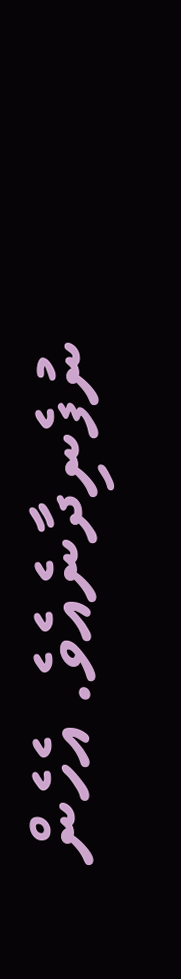ނުފެނިދާނެއެވެ. އެހެން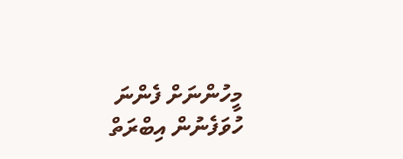މީހުންނަށް ފެންނަ ހުވަފެނުން އިބްރަތް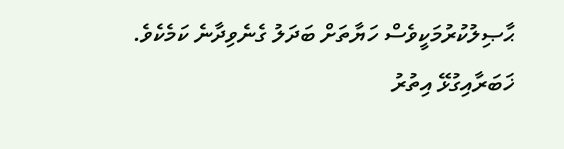ޙާޞިލުކުރުމަކީވެސް ހަޔާތަށް ބަދަލު ގެނެވިދާނެ ކަމެކެވެ.
ޚަބަރާއިގުޅޭ އިތުރު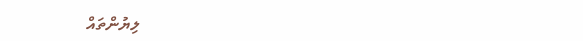ލިޔުންތައް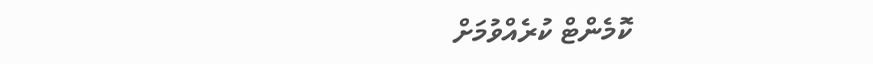ކޮމެންޓް ކުރެއްވުމަށް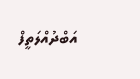އަބްދުއްލަތީފް